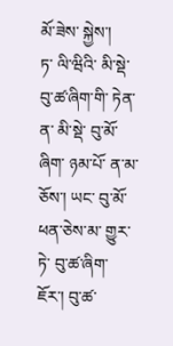མོ་ཟེས་ སྐྱེས་།
ཏ་ ལི་ཝིའི་ མི་སྡེ་ བུ་ཚ་ཞིག་གི་ ཏེན་ན་ མི་སྡེ་ བུ་མོ་ཞིག་ ཉམ་པོ་ ན་མ་ ཅོས་། ཡང་ བུ་མོ་ ཕན་ཅེས་མ་ གྱུར་ཏེ་ བུ་ཚ་ཞིག་ ཇོར་། བུ་ཚ་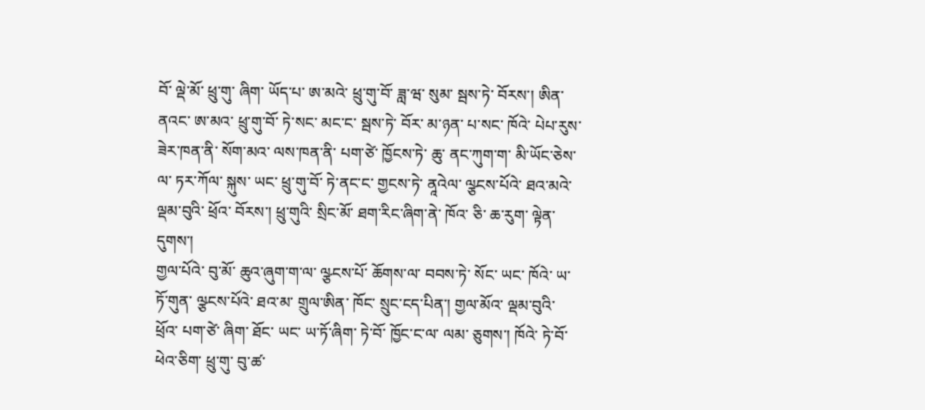བོ་ ལྡེ་མོ་ ཕྲུ་གུ་ ཞིག་ ཡོད་པ་ ཨ་མའེ་ ཕྲུ་གུ་བོ་ ཟླ་ཝ་ སུམ་ སྦས་ཏེ་ བོརས་། ཨིན་ནའང་ ཨ་མའ་ ཕྲུ་གུ་བོ་ ཏེ་སང་ མང་ང་ སྦས་ཏེ་ བོར་ མ་ཉན་ པ་སང་ ཁོའེ་ པེཔ་རུས་ ཟེར་ཁན་ནི་ སོག་མའ་ ལས་ཁན་ནི་ པག་ཙེ་ ཁྱོངས་ཏེ་ ཆུ་ ནང་ཀུག་ག་ མི་ཡོང་ཅེས་ལ་ ཏར་ཀོལ་ སྐུས་ ཡང་ ཕྲུ་གུ་བོ་ ཏེ་ནང་ང་ གྱངས་ཏེ་ ནཱའེལ་ ལྩངས་པོའེ་ ཐའ་མའེ་ ལྡམ་བུའི་ ཕྲོའ་ བོརས་། ཕྲུ་གུའི་ སྲིང་མོ་ ཐག་རིང་ཞིག་ནེ་ ཁོའ་ ཅི་ ཆ་རུག་ ལྟེན་ དུགས་།
གྱལ་པོའེ་ བུ་མོ་ ཆུའ་ཞུག་ག་ལ་ ལྩངས་པོ་ ཆོགས་ལ་ བབས་ཏེ་ སོང་ ཡང་ ཁོའེ་ ཡ་ཏོ་གུན་ ལྩངས་པོའེ་ ཐའ་མ་ གྲུལ་ཨིན་ ཁོང་ སྲུང་ངད་པིན་། གྱལ་མོའ་ ལྡམ་བུའི་ ཕྲོའ་ པག་ཙེ་ ཞིག་ ཐོང་ ཡང་ ཡ་ཏོ་ཞིག་ ཏེ་བོ་ ཁྱོང་ང་ལ་ ལམ་ ཅུགས་། ཁོའེ་ ཏེ་བོ་ ཕེའ་ཅིག་ ཕྲུ་གུ་ བུ་ཚ་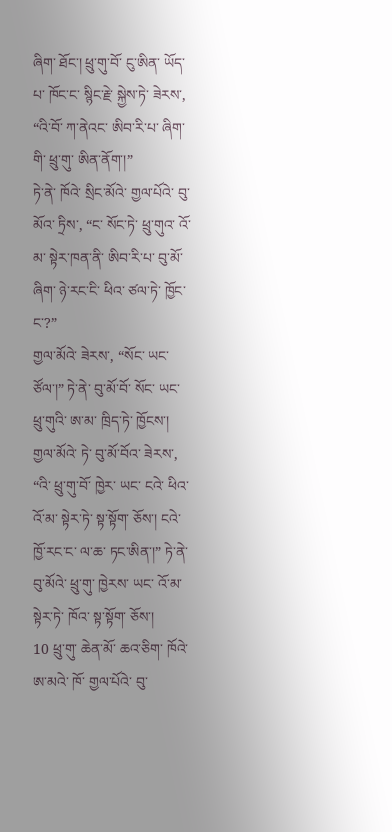ཞིག་ ཐོང་། ཕྲུ་གུ་བོ་ ངུ་ཨིན་ ཡོད་པ་ ཁོང་ང་ སྙིང་རྗེ་ སྐྱེས་ཏེ་ ཟེརས་, “འི་བོ་ ཀ་ནེའང་ ཨིབ་རི་པ་ ཞིག་གི་ ཕྲུ་གུ་ ཨིན་ནོག་།”
ཏེ་ནེ་ ཁོའེ་ སྲིང་མོའེ་ གྱལ་པོའེ་ བུ་མོའ་ ཏྲིས་, “ང་ སོང་ཏེ་ ཕྲུ་གུའ་ འོ་མ་ སྟེར་ཁན་ནི་ ཨིབ་རི་པ་ བུ་མོ་ཞིག་ ཉེ་རང་ངི་ ཕིའ་ ཙལ་ཏེ་ ཁྱོང་ང་?”
གྱལ་མོའེ་ ཟེརས་, “སོང་ ཡང་ ཙོལ་།” ཏེ་ནེ་ བུ་མོ་བོ་ སོང་ ཡང་ ཕྲུ་གུའི་ ཨ་མ་ ཁྲིད་ཏེ་ ཁྱོངས་།
གྱལ་མོའེ་ ཏེ་ བུ་མོ་བོའ་ ཟེརས་, “འི་ ཕྲུ་གུ་བོ་ ཁྱེར་ ཡང་ ངའེ་ ཕིའ་ འོ་མ་ སྟེར་ཏེ་ སྟ་སྟོག་ ཅོས་། ངའེ་ ཁྱོ་རང་ང་ ལ་ཆ་ ཏང་ཨིན་།” ཏེ་ནེ་ བུ་མོའེ་ ཕྲུ་གུ་ ཁྱེརས་ ཡང་ འོ་མ་ སྟེར་ཏེ་ ཁོའ་ སྟ་སྟོག་ ཅོས་།
10 ཕྲུ་གུ་ ཆེན་མོ་ ཆའ་ཅིག་ ཁོའེ་ ཨ་མའེ་ ཁོ་ གྱལ་པོའེ་ བུ་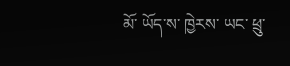མོ་ ཡོད་ས་ ཁྱེརས་ ཡང་ ཕྲུ་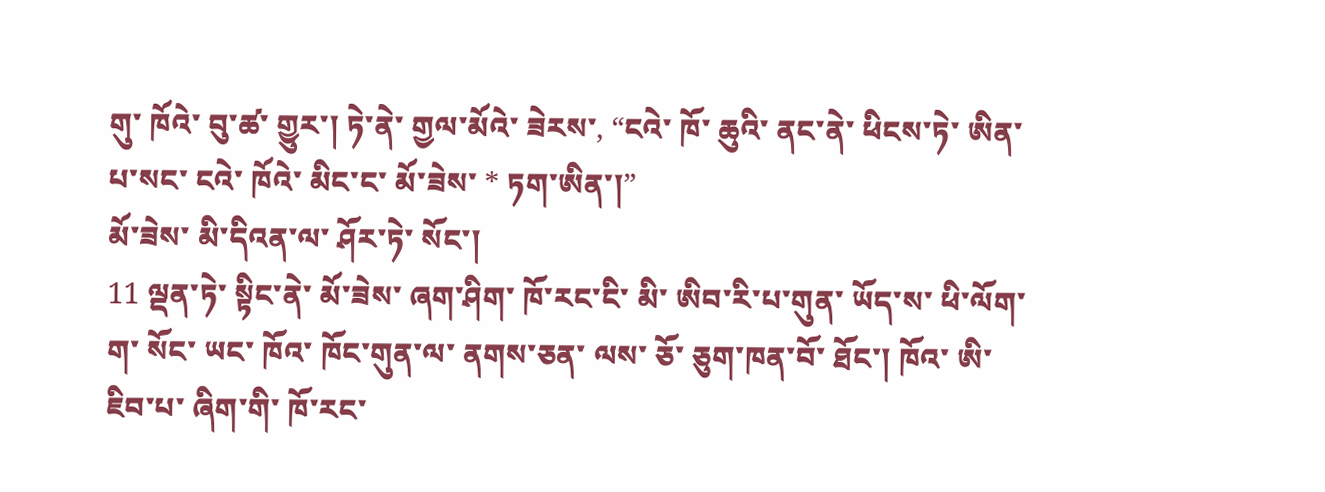གུ་ ཁོའེ་ བུ་ཚ་ གྱུར་། ཏེ་ནེ་ གྱལ་མོའེ་ ཟེརས་, “ངའེ་ ཁོ་ ཆུའི་ ནང་ནེ་ ཕིངས་ཏེ་ ཨིན་ པ་སང་ ངའེ་ ཁོའེ་ མིང་ང་ མོ་ཟེས་ * ཏག་ཨིན་།”
མོ་ཟེས་ མི་དིའན་ལ་ ཤོར་ཏེ་ སོང་།
11 ལྡན་ཏེ་ སྟིང་ནེ་ མོ་ཟེས་ ཞག་ཤིག་ ཁོ་རང་ངི་ མི་ ཨིབ་རི་པ་གུན་ ཡོད་ས་ ཕི་ལོག་ག་ སོང་ ཡང་ ཁོའ་ ཁོང་གུན་ལ་ ནགས་ཅན་ ལས་ ཅོ་ ཅུག་ཁན་བོ་ ཐོང་། ཁོའ་ ཨི་ཇིབ་པ་ ཞིག་གི་ ཁོ་རང་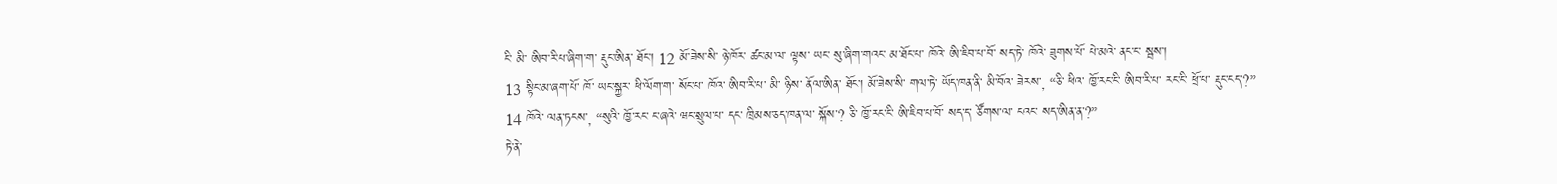ངི་ མི་ ཨིབ་རི་པ་ཞིག་ག་ རྡུང་ཨིན་ ཐོང་། 12 མོ་ཟེས་སི་ ཉེ་ཁོར་ ཚང་མ་ལ་ ལྟས་ ཡང་ སུ་ཞིག་གའང་ མ་ཐོང་པ་ ཁོའེ་ ཨི་ཇིབ་པ་བོ་ སད་ཏེ་ ཁོའེ་ ཟུགས་པོ་ པེ་མའེ་ ནང་ང་ སྦས་།
13 སྟིང་མ་ཞག་པོ་ ཁོ་ ཡང་སྐྱར་ ཕི་ལོག་ག་ སོང་པ་ ཁོའ་ ཨིབ་རི་པ་ མི་ ཉིས་ ནོལ་ཨིན་ ཐོང་། མོ་ཟེས་སི་ གལ་ཏེ་ ཡོད་ཁན་ནི་ མི་བོའ་ ཟེརས་, “ཅི་ ཕིའ་ ཁྱོ་རང་ངི་ ཨིབ་རི་པ་ རང་ངི་ ཕྲོ་པ་ རྡུང་ངད་?”
14 ཁོའེ་ ལན་ཏངས་, “སུའི་ ཁྱོ་རང་ ང་ཞའེ་ ཝང་སྲུལ་པ་ དང་ ཁྲིམས་ཅད་ཁན་ལ་ སྐོས་? ཅི་ ཁྱོ་རང་ངི་ ཨི་ཇིབ་པ་བོ་ སད་ད་ ཙོགས་ལ་ ངའང་ སད་ཨིན་ན་?”
ཏེ་ནེ་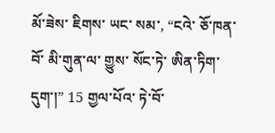མོ་ཟེས་ ཇིགས་ ཡང་ སམ་, “ངའེ་ ཅོ་ཁན་བོ་ མི་གུན་ལ་ གྱུས་ སོང་ཏེ་ ཨིན་ཏིག་དུག་།” 15 གྱལ་པོའ་ ཏེ་བོ་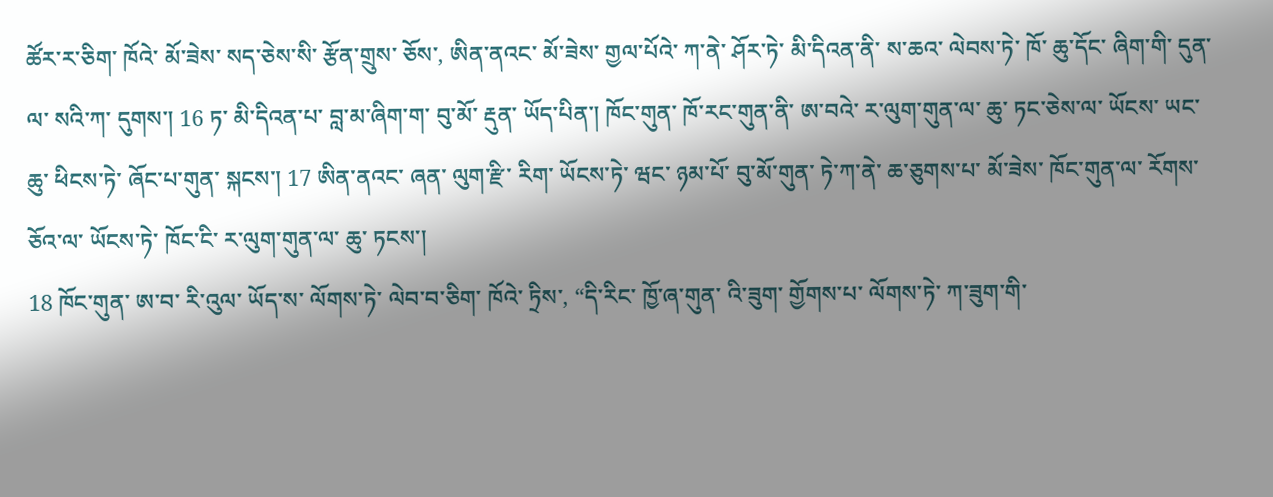ཚོར་ར་ཅིག་ ཁོའེ་ མོ་ཟེས་ སད་ཅེས་སི་ རྩོན་གྲུས་ ཅོས་, ཨིན་ནའང་ མོ་ཟེས་ གྱལ་པོའེ་ ཀ་ནེ་ ཤོར་ཏེ་ མི་དིའན་ནི་ ས་ཆའ་ ལེབས་ཏེ་ ཁོ་ ཆུ་དོང་ ཞིག་གི་ དུན་ལ་ སའི་ཀ་ དུགས་། 16 ཏ་ མི་དིའན་པ་ བླ་མ་ཞིག་ག་ བུ་མོ་ རྡུན་ ཡོད་པིན་། ཁོང་གུན་ ཁོ་རང་གུན་ནི་ ཨ་བའེ་ ར་ལུག་གུན་ལ་ ཆུ་ ཏང་ཅེས་ལ་ ཡོངས་ ཡང་ ཆུ་ ཕིངས་ཏེ་ ཞོང་པ་གུན་ སྐངས་། 17 ཨིན་ནའང་ ཞན་ ལུག་རྫི་ རིག་ ཡོངས་ཏེ་ ཝང་ ཉམ་པོ་ བུ་མོ་གུན་ ཏེ་ཀ་ནེ་ ཆ་ཅུགས་པ་ མོ་ཟེས་ ཁོང་གུན་ལ་ རོགས་ ཅོའ་ལ་ ཡོངས་ཏེ་ ཁོང་ངི་ ར་ལུག་གུན་ལ་ ཆུ་ ཏངས་།
18 ཁོང་གུན་ ཨ་བ་ རི་འུལ་ ཡོད་ས་ ལོགས་ཏེ་ ལེབ་བ་ཅིག་ ཁོའེ་ ཏྲིས་, “དི་རིང་ ཁྱོ་ཞ་གུན་ འི་ཟུག་ གྱོགས་པ་ ལོགས་ཏེ་ ཀ་ཟུག་གི་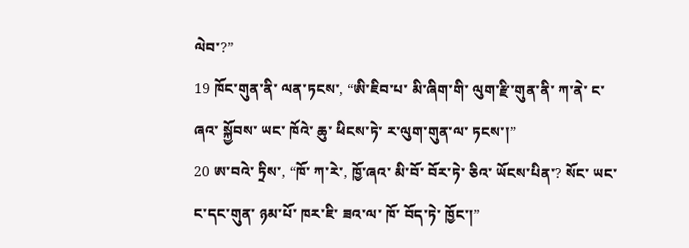ལེབ་?”
19 ཁོང་གུན་ནི་ ལན་ཏངས་, “ཨི་ཇིབ་པ་ མི་ཞིག་གི་ ལུག་རྫི་གུན་ནི་ ཀ་ནེ་ ང་ཞའ་ སྐྱོབས་ ཡང་ ཁོའེ་ ཆུ་ ཕིངས་ཏེ་ ར་ལུག་གུན་ལ་ ཏངས་།”
20 ཨ་བའེ་ ཏྲིས་, “ཁོ་ ཀ་རེ་, ཁྱོ་ཞའ་ མི་བོ་ བོར་ཏེ་ ཅིའ་ ཡོངས་པིན་? སོང་ ཡང་ ང་དང་གུན་ ཉམ་པོ་ ཁར་ཇི་ ཟའ་ལ་ ཁོ་ བོད་ཏེ་ ཁྱོང་།”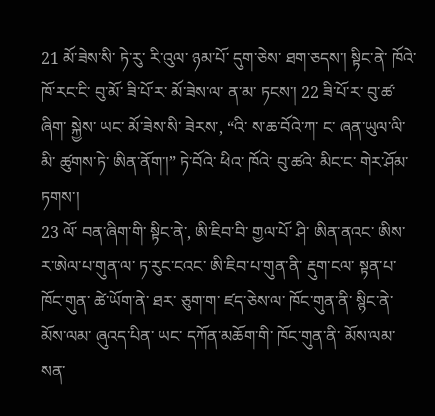21 མོ་ཟེས་སི་ ཏེ་རུ་ རི་འུལ་ ཉམ་པོ་ དུག་ཅེས་ ཐག་ཅདས་། སྟིང་ནེ་ ཁོའེ་ ཁོ་རང་ངི་ བུ་མོ་ ཟི་པོ་ར་ མོ་ཟེས་ལ་ ན་མ་ ཏངས་། 22 ཟི་པོ་ར་ བུ་ཚ་ཞིག་ སྐྱེས་ ཡང་ མོ་ཟེས་སི་ ཟེརས་, “འི་ ས་ཆ་བོའེ་ཀ་ ང་ ཞན་ཡུལ་ལི་ མི་ ཚུགས་ཏེ་ ཨིན་ནོག་།” ཏེ་བོའེ་ ཕིའ་ ཁོའེ་ བུ་ཚའེ་ མིང་ང་ གེར་ཤོམ་ ཏགས་།
23 ལོ་ བན་ཞིག་གི་ སྟིང་ནེ་, ཨི་ཇིབ་བི་ གྱལ་པོ་ ཤི་ ཨིན་ནའང་ ཨིས་ར་ཨེལ་པ་གུན་ལ་ ཏ་རུང་ངའང་ ཨི་ཇིབ་པ་གུན་ནི་ རྡུག་ངལ་ སྟན་པ་ ཁོང་གུན་ ཚེ་ཡོག་ནེ་ ཐར་ ཅུག་ག་ ཛད་ཅེས་ལ་ ཁོང་གུན་ནི་ སྙིང་ནེ་ མོས་ལམ་ ཞུའད་པིན་ ཡང་ དཀོན་མཆོག་གི་ ཁོང་གུན་ནི་ མོས་ལམ་ སན་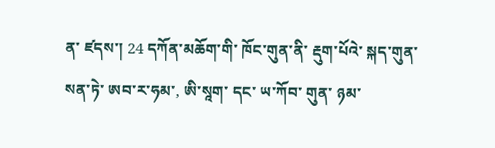ན་ ཛདས་། 24 དཀོན་མཆོག་གི་ ཁོང་གུན་ནི་ རྡུག་པོའེ་ སྐད་གུན་ སན་ཏེ་ ཨབ་ར་ཧམ་, ཨི་སཱག་ དང་ ཡ་ཀོབ་ གུན་ ཉམ་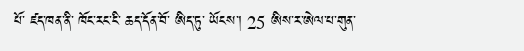པོ་ ཛད་ཁན་ནི་ ཁོང་རང་ངི་ ཆད་དོན་བོ་ ཨིད་ཏུ་ ཡོངས་། 25 ཨིས་ར་ཨེལ་པ་གུན་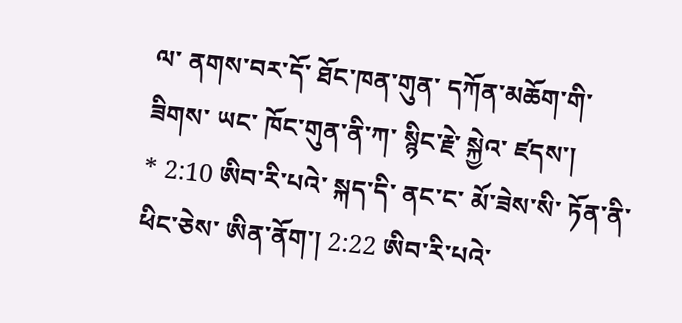ལ་ ནགས་བར་དོ་ ཐོང་ཁན་གུན་ དཀོན་མཆོག་གི་ ཟིགས་ ཡང་ ཁོང་གུན་ནི་ཀ་ སྙིང་རྗེ་ སྐྱེའ་ ཛདས་།
* 2:10 ཨིབ་རི་པའེ་ སྐད་དི་ ནང་ང་ མོ་ཟེས་སི་ ཏོན་ནི་ ཕིང་ཅེས་ ཨིན་ནོག་། 2:22 ཨིབ་རི་པའེ་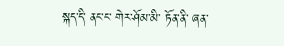སྐད་དི་ ནང་ང་ གེར་ཤོམ་མི་ ཏོན་ནི་ ཞན་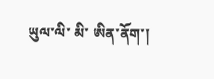ཡུལ་ལི་ མི་ ཨིན་ནོག་།